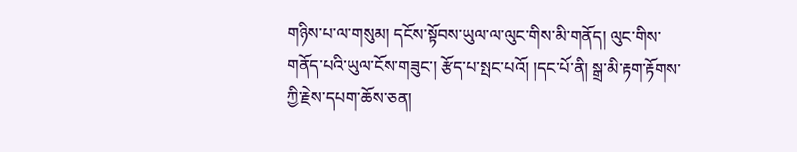གཉིས་པ་ལ་གསུམ། དངོས་སྟོབས་ཡུལ་ལ་ལུང་གིས་མི་གནོད། ལུང་གིས་གནོད་པའི་ཡུལ་ངོས་གཟུང་། རྩོད་པ་སྤང་པའོ། །དང་པོ་ནི། སྒྲ་མི་རྟག་རྟོགས་ཀྱི་རྗེས་དཔག་ཆོས་ཅན།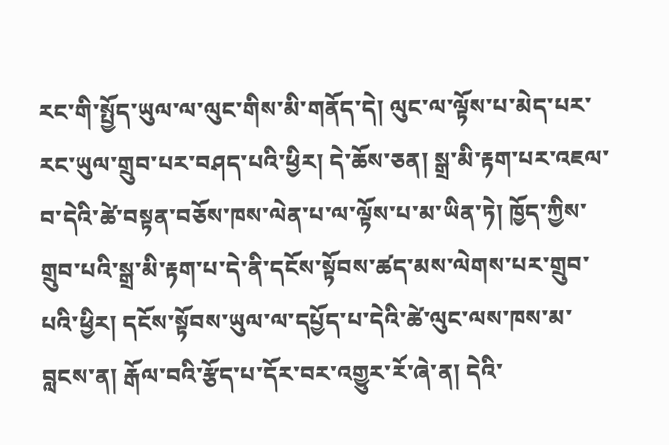རང་གི་སྤྱོད་ཡུལ་ལ་ལུང་གིས་མི་གནོད་དེ། ལུང་ལ་ལྟོས་པ་མེད་པར་རང་ཡུལ་གྲུབ་པར་བཤད་པའི་ཕྱིར། དེ་ཆོས་ཅན། སྒྲ་མི་རྟག་པར་འཇལ་བ་དེའི་ཚེ་བསྟན་བཅོས་ཁས་ལེན་པ་ལ་ལྟོས་པ་མ་ཡིན་ཏེ། ཁྱོད་ཀྱིས་གྲུབ་པའི་སྒྲ་མི་རྟག་པ་དེ་ནི་དངོས་སྟོབས་ཚད་མས་ལེགས་པར་གྲུབ་པའི་ཕྱིར། དངོས་སྟོབས་ཡུལ་ལ་དཔྱོད་པ་དེའི་ཚེ་ལུང་ལས་ཁས་མ་བླངས་ན། རྒོལ་བའི་རྩོད་པ་དོར་བར་འགྱུར་རོ་ཞེ་ན། དེའི་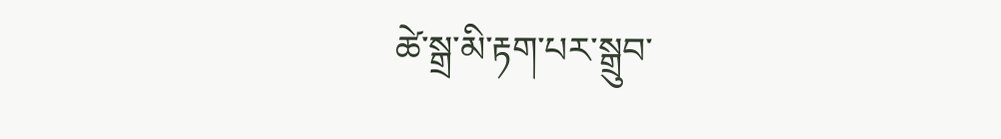ཚེ་སྒྲ་མི་རྟག་པར་སྒྲུབ་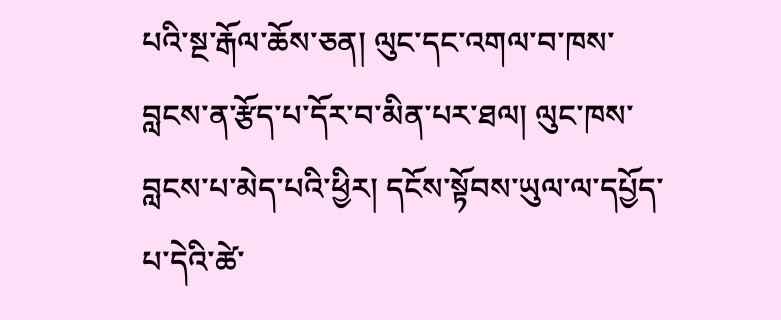པའི་སྔ་རྒོལ་ཆོས་ཅན། ལུང་དང་འགལ་བ་ཁས་བླངས་ན་རྩོད་པ་དོར་བ་མིན་པར་ཐལ། ལུང་ཁས་བླངས་པ་མེད་པའི་ཕྱིར། དངོས་སྟོབས་ཡུལ་ལ་དཔྱོད་པ་དེའི་ཚེ་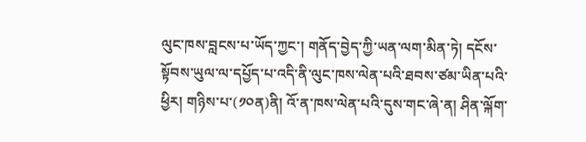ལུང་ཁས་བླངས་པ་ཡོད་ཀྱང་། གནོད་བྱེད་ཀྱི་ཡན་ལག་མིན་ཏེ། དངོས་སྟོབས་ཡུལ་ལ་དཔྱོད་པ་འདི་ནི་ལུང་ཁས་ལེན་པའི་ཐབས་ཙམ་ཡིན་པའི་ཕྱིར། གཉིས་པ་(༡༠ན)ནི། འོ་ན་ཁས་ལེན་པའི་དུས་གང་ཞེ་ན། ཤིན་ལྐོག་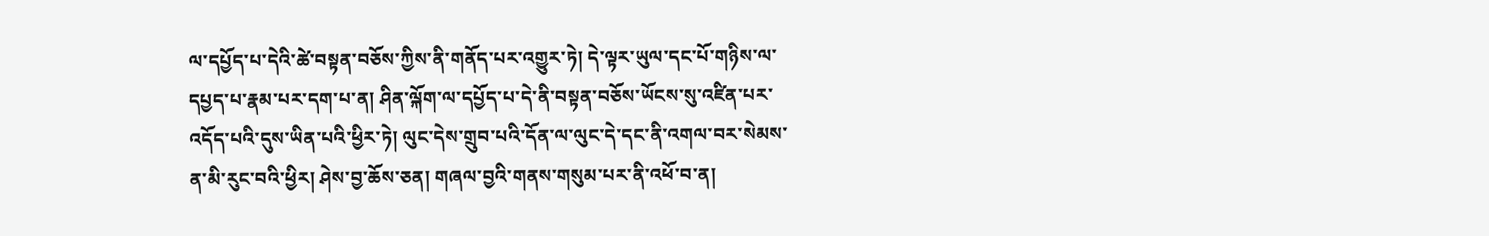ལ་དཔྱོད་པ་དེའི་ཚེ་བསྟན་བཅོས་ཀྱིས་ནི་གནོད་པར་འགྱུར་ཏེ། དེ་ལྟར་ཡུལ་དང་པོ་གཉིས་ལ་དཔྱད་པ་རྣམ་པར་དག་པ་ན། ཤིན་ལྐོག་ལ་དཔྱོད་པ་དེ་ནི་བསྟན་བཅོས་ཡོངས་སུ་འཛིན་པར་འདོད་པའི་དུས་ཡིན་པའི་ཕྱིར་ཏེ། ལུང་དེས་གྲུབ་པའི་དོན་ལ་ལུང་དེ་དང་ནི་འགལ་བར་སེམས་ན་མི་རུང་བའི་ཕྱིར། ཤེས་བྱ་ཆོས་ཅན། གཞལ་བྱའི་གནས་གསུམ་པར་ནི་འཕོ་བ་ན།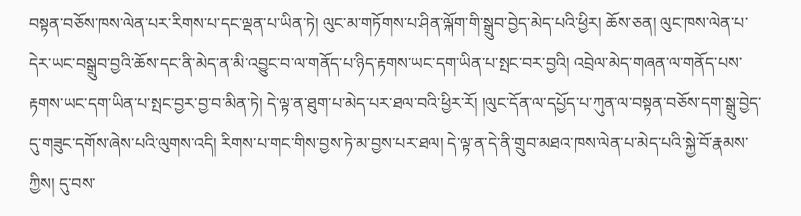བསྟན་བཅོས་ཁས་ལེན་པར་རིགས་པ་དང་ལྡན་པ་ཡིན་ཏེ། ལུང་མ་གཏོགས་པ་ཤིན་ལྐོག་གི་སྒྲུབ་བྱེད་མེད་པའི་ཕྱིར། ཆོས་ཅན། ལུང་ཁས་ལེན་པ་དེར་ཡང་བསྒྲུབ་བྱའི་ཆོས་དང་ནི་མེད་ན་མི་འབྱུང་བ་ལ་གནོད་པ་ཉིད་རྟགས་ཡང་དག་ཡིན་པ་སྤང་བར་བྱའི། འབྲེལ་མེད་གཞན་ལ་གནོད་པས་རྟགས་ཡང་དག་ཡིན་པ་སྤང་བྱར་བྱ་བ་མིན་ཏེ། དེ་ལྟ་ན་ཐུག་པ་མེད་པར་ཐལ་བའི་ཕྱིར་རོ། །ལུང་དོན་ལ་དཔྱོད་པ་ཀུན་ལ་བསྟན་བཅོས་དག་སྒྲུ་བྱེད་དུ་གཟུང་དགོས་ཞེས་པའི་ལུགས་འདི། རིགས་པ་གང་གིས་བྱས་ཏེ་མ་བྱས་པར་ཐལ། དེ་ལྟ་ན་དེ་ནི་གྲུབ་མཐའ་ཁས་ལེན་པ་མེད་པའི་སྐྱེ་བོ་རྣམས་ཀྱིས། དུ་བས་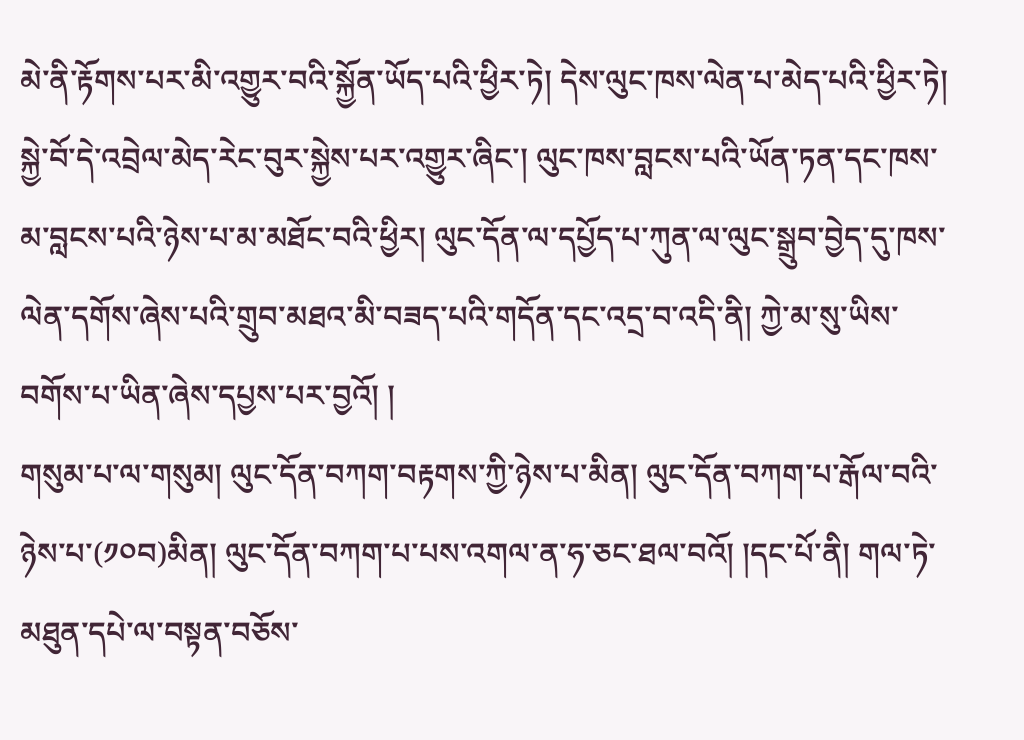མེ་ནི་རྟོགས་པར་མི་འགྱུར་བའི་སྐྱོན་ཡོད་པའི་ཕྱིར་ཏེ། དེས་ལུང་ཁས་ལེན་པ་མེད་པའི་ཕྱིར་ཏེ། སྐྱེ་བོ་དེ་འབྲེལ་མེད་རེང་བུར་སྐྱེས་པར་འགྱུར་ཞིང་། ལུང་ཁས་བླངས་པའི་ཡོན་ཏན་དང་ཁས་མ་བླངས་པའི་ཉེས་པ་མ་མཐོང་བའི་ཕྱིར། ལུང་དོན་ལ་དཔྱོད་པ་ཀུན་ལ་ལུང་སྒྲུབ་བྱེད་དུ་ཁས་ལེན་དགོས་ཞེས་པའི་གྲུབ་མཐའ་མི་བཟད་པའི་གདོན་དང་འདྲ་བ་འདི་ནི། ཀྱེ་མ་སུ་ཡིས་བགོས་པ་ཡིན་ཞེས་དཔྱས་པར་བྱའོ། །
གསུམ་པ་ལ་གསུམ། ལུང་དོན་བཀག་བརྟགས་ཀྱི་ཉེས་པ་མིན། ལུང་དོན་བཀག་པ་རྒོལ་བའི་ཉེས་པ་(༡༠བ)མིན། ལུང་དོན་བཀག་པ་པས་འགལ་ན་ཧ་ཅང་ཐལ་བའོ། །དང་པོ་ནི། གལ་ཏེ་མཐུན་དཔེ་ལ་བསྟན་བཅོས་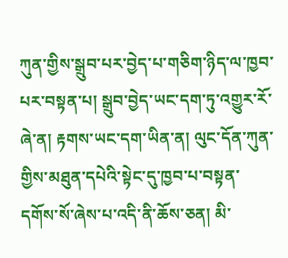ཀུན་གྱིས་སྒྲུབ་པར་བྱེད་པ་གཅིག་ཉིད་ལ་ཁྱབ་པར་བསྟན་པ། སྒྲུབ་བྱེད་ཡང་དག་ཏུ་འགྱུར་རོ་ཞེ་ན། རྟགས་ཡང་དག་ཡིན་ན། ལུང་དོན་ཀུན་གྱིས་མཐུན་དཔེའི་སྟེང་དུ་ཁྱབ་པ་བསྟན་དགོས་སོ་ཞེས་པ་འདི་ནི་ཆོས་ཅན། མི་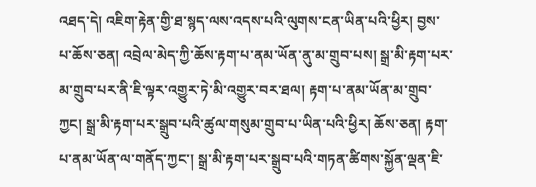འཐད་དེ། འཇིག་རྟེན་གྱི་ཐ་སྙད་ལས་འདས་པའི་ལུགས་ངན་ཡིན་པའི་ཕྱིར། བྱས་པ་ཆོས་ཅན། འབྲེལ་མེད་ཀྱི་ཆོས་རྟག་པ་ནམ་ཡོན་ནུ་མ་གྲུབ་པས། སྒྲ་མི་རྟག་པར་མ་གྲུབ་པར་ནི་ཇི་ལྟར་འགྱུར་ཏེ་མི་འགྱུར་བར་ཐལ། རྟག་པ་ནམ་ཡོན་མ་གྲུབ་ཀྱང། སྒྲ་མི་རྟག་པར་སྒྲུབ་པའི་ཚུལ་གསུམ་གྲུབ་པ་ཡིན་པའི་ཕྱིར། ཆོས་ཅན། རྟག་པ་ནམ་ཡོན་ལ་གནོད་ཀྱང་། སྒྲ་མི་རྟག་པར་སྒྲུབ་པའི་གཏན་ཚིགས་སྐྱོན་ལྡན་ཇི་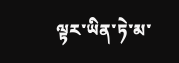ལྟར་ཡིན་ཏེ་མ་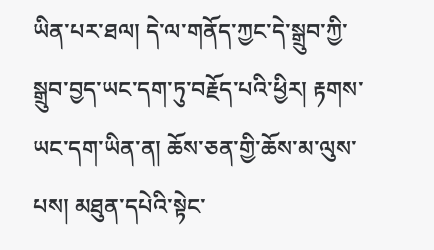ཡིན་པར་ཐལ། དེ་ལ་གནོད་ཀྱང་དེ་སྒྲུབ་ཀྱི་སྒྲུབ་བྱད་ཡང་དག་ཏུ་བརྗོད་པའི་ཕྱིར། རྟགས་ཡང་དག་ཡིན་ན། ཆོས་ཅན་གྱི་ཆོས་མ་ལུས་པས། མཐུན་དཔེའི་སྟེང་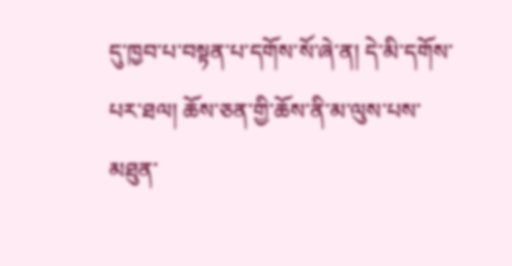དུ་ཁྱབ་པ་བསྟན་པ་དགོས་སོ་ཞེ་ན། དེ་མི་དགོས་པར་ཐལ། ཆོས་ཅན་གྱི་ཆོས་ནི་མ་ལུས་པས་མཐུན་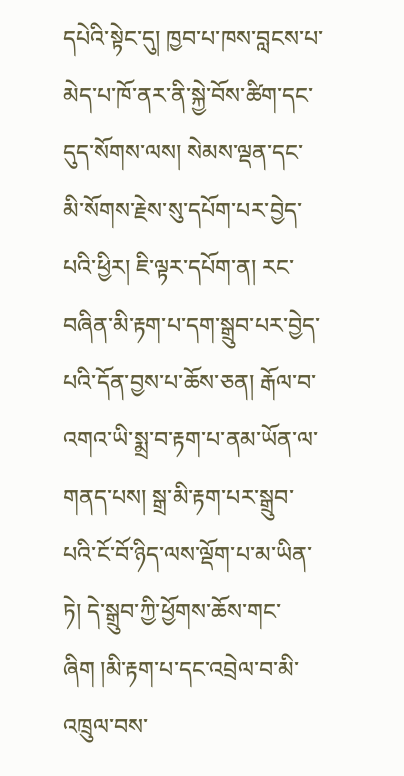དཔེའི་སྟེང་དུ། ཁྱབ་པ་ཁས་བླངས་པ་མེད་པ་ཁོ་ནར་ནི་སྐྱེ་བོས་ཚིག་དང་དུད་སོགས་ལས། སེམས་ལྡན་དང་མི་སོགས་རྗེས་སུ་དཔོག་པར་བྱེད་པའི་ཕྱིར། ཇི་ལྟར་དཔོག་ན། རང་བཞིན་མི་རྟག་པ་དག་སྒྲུབ་པར་བྱེད་པའི་དོན་བྱས་པ་ཆོས་ཅན། རྒོལ་བ་འགའ་ཡི་སྨྲ་བ་རྟག་པ་ནམ་ཡོན་ལ་གནད་པས། སྒྲ་མི་རྟག་པར་སྒྲུབ་པའི་ངོ་བོ་ཉིད་ལས་ལྡོག་པ་མ་ཡིན་ཏེ། དེ་སྒྲུབ་ཀྱི་ཕྱོགས་ཆོས་གང་ཞིག །མི་རྟག་པ་དང་འབྲེལ་བ་མི་འཁྲུལ་བས་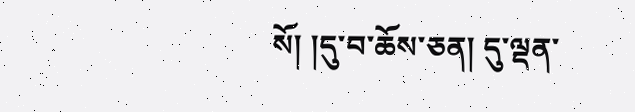སོ། །དུ་བ་ཆོས་ཅན། དུ་ལྡན་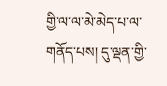གྱི་ལ་ལ་མེ་མེད་པ་ལ་གནོད་པས། དུ་ལྡན་གྱི་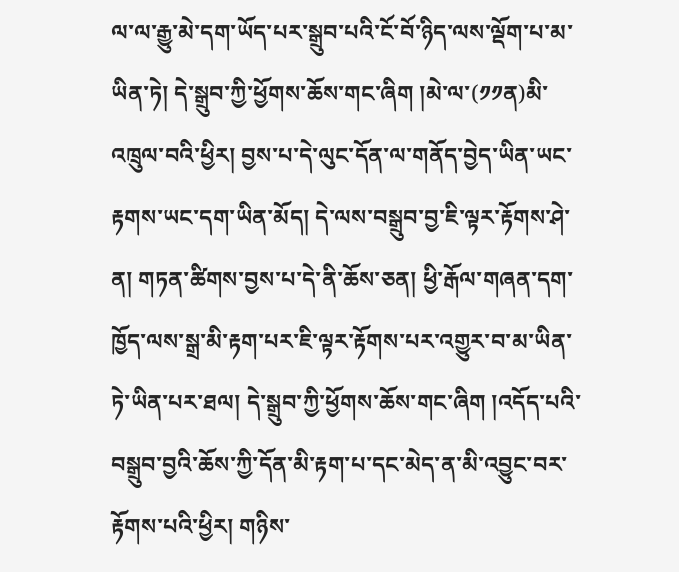ལ་ལ་རྒྱུ་མེ་དག་ཡོད་པར་སྒྲུབ་པའི་ངོ་བོ་ཉིད་ལས་ལྡོག་པ་མ་ཡིན་ཏེ། དེ་སྒྲུབ་ཀྱི་ཕྱོགས་ཆོས་གང་ཞིག །མེ་ལ་(༡༡ན)མི་འཁྲུལ་བའི་ཕྱིར། བྱས་པ་དེ་ལུང་དོན་ལ་གནོད་བྱེད་ཡིན་ཡང་རྟགས་ཡང་དག་ཡིན་མོད། དེ་ལས་བསྒྲུབ་བྱ་ཇི་ལྟར་རྟོགས་ཤེ་ན། གཏན་ཚིགས་བྱས་པ་དེ་ནི་ཆོས་ཅན། ཕྱི་རྒོལ་གཞན་དག་ཁྱོད་ལས་སྒྲ་མི་རྟག་པར་ཇི་ལྟར་རྟོགས་པར་འགྱུར་བ་མ་ཡིན་ཏེ་ཡིན་པར་ཐལ། དེ་སྒྲུབ་ཀྱི་ཕྱོགས་ཆོས་གང་ཞིག །འདོད་པའི་བསྒྲུབ་བྱའི་ཆོས་ཀྱི་དོན་མི་རྟག་པ་དང་མེད་ན་མི་འབྱུང་བར་རྟོགས་པའི་ཕྱིར། གཉིས་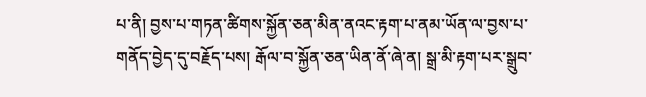པ་ནི། བྱས་པ་གཏན་ཚིགས་སྐྱོན་ཅན་མིན་ནའང་རྟག་པ་ནམ་ཡོན་ལ་བྱས་པ་གནོད་བྱེད་དུ་བརྗོད་པས། རྒོལ་བ་སྐྱོན་ཅན་ཡིན་ནོ་ཞེ་ན། སྒྲ་མི་རྟག་པར་སྒྲུབ་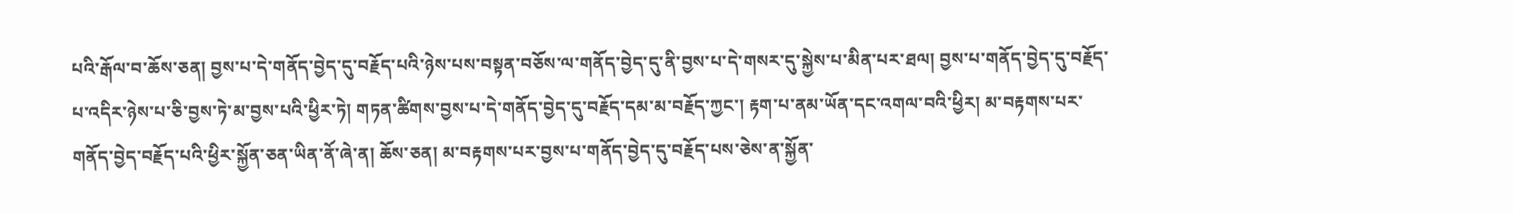པའི་རྒོལ་བ་ཆོས་ཅན། བྱས་པ་དེ་གནོད་བྱེད་དུ་བརྗོད་པའི་ཉེས་པས་བསྟན་བཅོས་ལ་གནོད་བྱེད་དུ་ནི་བྱས་པ་དེ་གསར་དུ་སྐྱེས་པ་མིན་པར་ཐལ། བྱས་པ་གནོད་བྱེད་དུ་བརྗོད་པ་འདིར་ཉེས་པ་ཅི་བྱས་ཏེ་མ་བྱས་པའི་ཕྱིར་ཏེ། གཏན་ཚིགས་བྱས་པ་དེ་གནོད་བྱེད་དུ་བརྗོད་དམ་མ་བརྗོད་ཀྱང་། རྟག་པ་ནམ་ཡོན་དང་འགལ་བའི་ཕྱིར། མ་བརྟགས་པར་གནོད་བྱེད་བརྗོད་པའི་ཕྱིར་སྐྱོན་ཅན་ཡིན་ནོ་ཞེ་ན། ཆོས་ཅན། མ་བརྟགས་པར་བྱས་པ་གནོད་བྱེད་དུ་བརྗོད་པས་ཅེས་ན་སྐྱོན་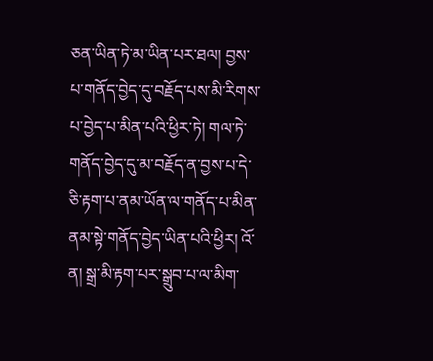ཅན་ཡིན་ཏེ་མ་ཡིན་པར་ཐལ། བྱས་པ་གནོད་བྱེད་དུ་བརྗོད་པས་མི་རིགས་པ་བྱེད་པ་མིན་པའི་ཕྱིར་ཏེ། གལ་ཏེ་གནོད་བྱེད་དུ་མ་བརྗོད་ན་བྱས་པ་དེ་ཅི་རྟག་པ་ནམ་ཡོན་ལ་གནོད་པ་མིན་ནམ་སྟེ་གནོད་བྱེད་ཡིན་པའི་ཕྱིར། འོ་ན། སྒྲ་མི་རྟག་པར་སྒྲུབ་པ་ལ་མིག་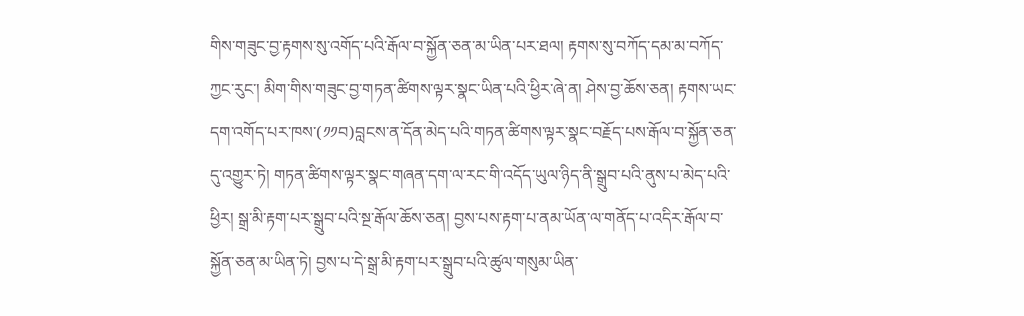གིས་གཟུང་བྱ་རྟགས་སུ་འགོད་པའི་རྒོལ་བ་སྐྱོན་ཅན་མ་ཡིན་པར་ཐལ། རྟགས་སུ་བཀོད་དམ་མ་བཀོད་ཀྱང་རུང་། མིག་གིས་གཟུང་བྱ་གཏན་ཚིགས་ལྟར་སྣང་ཡིན་པའི་ཕྱིར་ཞེ་ན། ཤེས་བྱ་ཆོས་ཅན། རྟགས་ཡང་དག་འགོད་པར་ཁས་(༡༡བ)བླངས་ན་དོན་མེད་པའི་གཏན་ཚིགས་ལྟར་སྣང་བརྗོད་པས་རྒོལ་བ་སྐྱོན་ཅན་དུ་འགྱུར་ཏེ། གཏན་ཚིགས་ལྟར་སྣང་གཞན་དག་ལ་རང་གི་འདོད་ཡུལ་ཉིད་ནི་སྒྲུབ་པའི་ནུས་པ་མེད་པའི་ཕྱིར། སྒྲ་མི་རྟག་པར་སྒྲུབ་པའི་སྔ་རྒོལ་ཆོས་ཅན། བྱས་པས་རྟག་པ་ནམ་ཡོན་ལ་གནོད་པ་འདིར་རྒོལ་བ་སྐྱོན་ཅན་མ་ཡིན་ཏེ། བྱས་པ་དེ་སྒྲ་མི་རྟག་པར་སྒྲུབ་པའི་ཚུལ་གསུམ་ཡིན་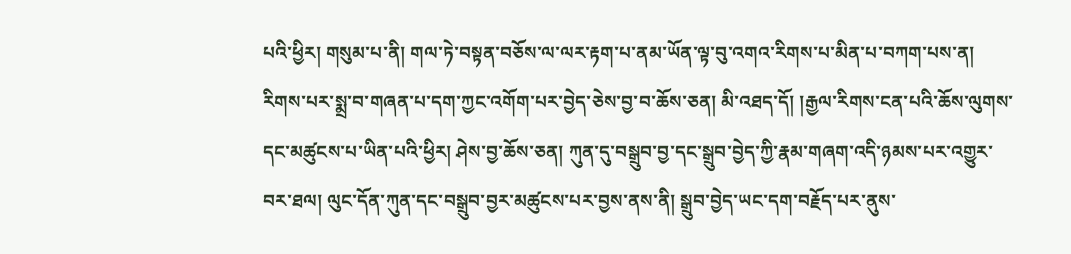པའི་ཕྱིར། གསུམ་པ་ནི། གལ་ཏེ་བསྟན་བཅོས་ལ་ལར་རྟག་པ་ནམ་ཡོན་ལྟ་བུ་འགའ་རིགས་པ་མིན་པ་བཀག་པས་ན། རིགས་པར་སྨྲ་བ་གཞན་པ་དག་ཀྱང་འགོག་པར་བྱེད་ཅེས་བྱ་བ་ཆོས་ཅན། མི་འཐད་དོ། །རྒྱལ་རིགས་ངན་པའི་ཆོས་ལུགས་དང་མཚུངས་པ་ཡིན་པའི་ཕྱིར། ཤེས་བྱ་ཆོས་ཅན། ཀུན་དུ་བསྒྲུབ་བྱ་དང་སྒྲུབ་བྱེད་ཀྱི་རྣམ་གཞག་འདི་ཉམས་པར་འགྱུར་བར་ཐལ། ལུང་དོན་ཀུན་དང་བསྒྲུབ་བྱར་མཚུངས་པར་བྱས་ནས་ནི། སྒྲུབ་བྱེད་ཡང་དག་བརྗོད་པར་ནུས་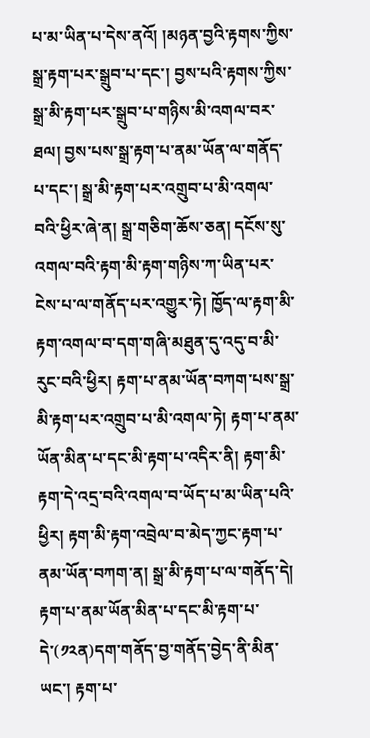པ་མ་ཡིན་པ་དེས་ནའོ། །མཉན་བྱའི་རྟགས་ཀྱིས་སྒྲ་རྟག་པར་སྒྲུབ་པ་དང་། བྱས་པའི་རྟགས་ཀྱིས་སྒྲ་མི་རྟག་པར་སྒྲུབ་པ་གཉིས་མི་འགལ་བར་ཐལ། བྱས་པས་སྒྲ་རྟག་པ་ནམ་ཡོན་ལ་གནོད་པ་དང་། སྒྲ་མི་རྟག་པར་འགྲུབ་པ་མི་འགལ་བའི་ཕྱིར་ཞེ་ན། སྒྲ་གཅིག་ཆོས་ཅན། དངོས་སུ་འགལ་བའི་རྟག་མི་རྟག་གཉིས་ཀ་ཡིན་པར་ངེས་པ་ལ་གནོད་པར་འགྱུར་ཏེ། ཁྱོད་ལ་རྟག་མི་རྟག་འགལ་བ་དག་གཞི་མཐུན་དུ་འདུ་བ་མི་རུང་བའི་ཕྱིར། རྟག་པ་ནམ་ཡོན་བཀག་པས་སྒྲ་མི་རྟག་པར་འགྲུབ་པ་མི་འགལ་ཏེ། རྟག་པ་ནམ་ཡོན་མིན་པ་དང་མི་རྟག་པ་འདིར་ནི། རྟག་མི་རྟག་དེ་འདྲ་བའི་འགལ་བ་ཡོད་པ་མ་ཡིན་པའི་ཕྱིར། རྟག་མི་རྟག་འབྲེལ་བ་མེད་ཀྱང་རྟག་པ་ནམ་ཡོན་བཀག་ན། སྒྲ་མི་རྟག་པ་ལ་གནོད་དེ། རྟག་པ་ནམ་ཡོན་མིན་པ་དང་མི་རྟག་པ་དེ་(༡༢ན)དག་གནོད་བྱ་གནོད་བྱེད་ནི་མིན་ཡང་། རྟག་པ་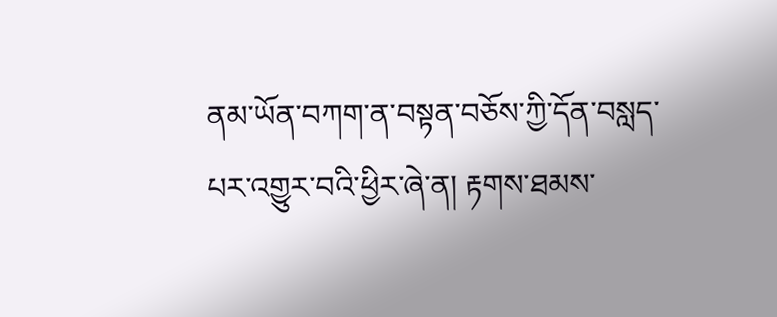ནམ་ཡོན་བཀག་ན་བསྟན་བཅོས་ཀྱི་དོན་བསླད་པར་འགྱུར་བའི་ཕྱིར་ཞེ་ན། རྟགས་ཐམས་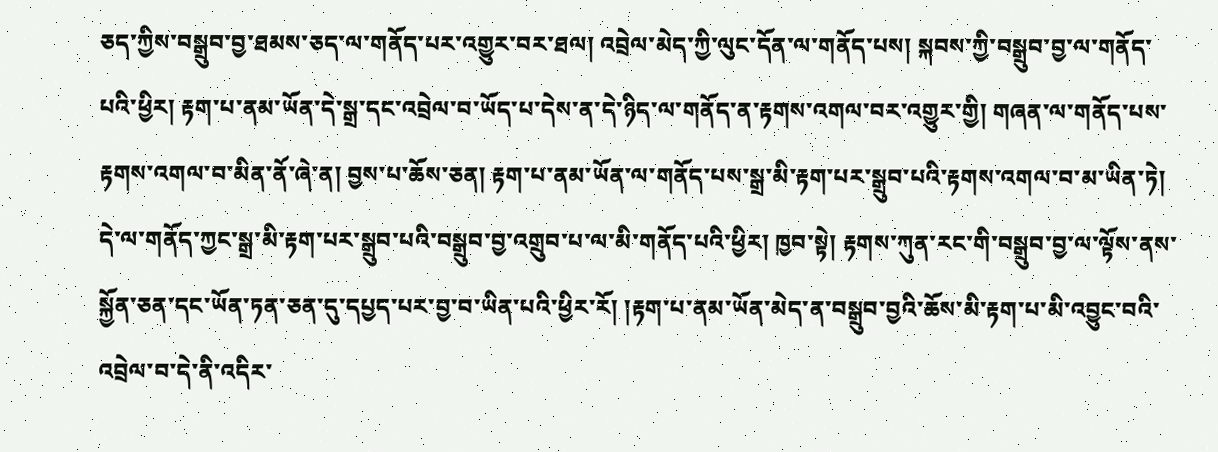ཅད་ཀྱིས་བསྒྲུབ་བྱ་ཐམས་ཅད་ལ་གནོད་པར་འགྱུར་བར་ཐལ། འབྲེལ་མེད་ཀྱི་ལུང་དོན་ལ་གནོད་པས། སྐབས་ཀྱི་བསྒྲུབ་བྱ་ལ་གནོད་པའི་ཕྱིར། རྟག་པ་ནམ་ཡོན་དེ་སྒྲ་དང་འབྲེལ་བ་ཡོད་པ་དེས་ན་དེ་ཉིད་ལ་གནོད་ན་རྟགས་འགལ་བར་འགྱུར་གྱི། གཞན་ལ་གནོད་པས་རྟགས་འགལ་བ་མིན་ནོ་ཞེ་ན། བྱས་པ་ཆོས་ཅན། རྟག་པ་ནམ་ཡོན་ལ་གནོད་པས་སྒྲ་མི་རྟག་པར་སྒྲུབ་པའི་རྟགས་འགལ་བ་མ་ཡིན་ཏེ། དེ་ལ་གནོད་ཀྱང་སྒྲ་མི་རྟག་པར་སྒྲུབ་པའི་བསྒྲུབ་བྱ་འགྲུབ་པ་ལ་མི་གནོད་པའི་ཕྱིར། ཁྱབ་སྟེ། རྟགས་ཀུན་རང་གི་བསྒྲུབ་བྱ་ལ་ལྟོས་ནས་སྐྱོན་ཅན་དང་ཡོན་ཏན་ཅན་དུ་དཔྱད་པར་བྱ་བ་ཡིན་པའི་ཕྱིར་རོ། །རྟག་པ་ནམ་ཡོན་མེད་ན་བསྒྲུབ་བྱའི་ཆོས་མི་རྟག་པ་མི་འབྱུང་བའི་འབྲེལ་བ་དེ་ནི་འདིར་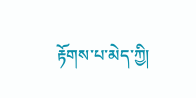རྟོགས་པ་མེད་ཀྱི།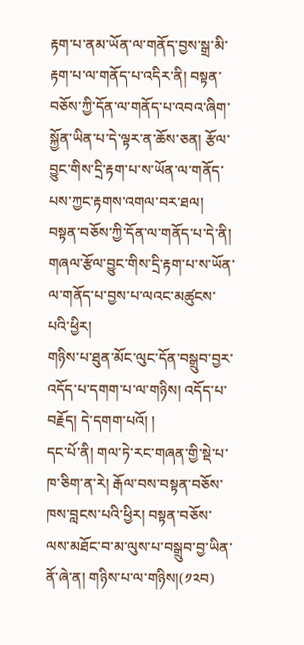རྟག་པ་ནམ་ཡོན་ལ་གནོད་བྱས་སྒྲ་མི་རྟག་པ་ལ་གནོད་པ་འདིར་ནི། བསྟན་བཅོས་ཀྱི་དོན་ལ་གནོད་པ་འབའ་ཞིག་སྐྱོན་ཡིན་པ་དེ་ལྟར་ན་ཆོས་ཅན། རྩོལ་བྱུང་གིས་དྲི་རྟག་པ་ས་ཡོན་ལ་གནོད་པས་ཀྱང་རྟགས་འགལ་བར་ཐལ། བསྟན་བཅོས་ཀྱི་དོན་ལ་གནོད་པ་དེ་ནི། གཞལ་རྩོལ་བྱུང་གིས་དྲི་རྟག་པ་ས་ཡོན་ལ་གནོད་པ་བྱས་པ་ལའང་མཚུངས་པའི་ཕྱིར།
གཉིས་པ་ཐུན་མོང་ལུང་དོན་བསྒྲུབ་བྱར་འདོད་པ་དགག་པ་ལ་གཉིས། འདོད་པ་བརྗོད། དེ་དགག་པའོ། །
དང་པོ་ནི། གལ་ཏེ་རང་གཞན་གྱི་སྡེ་པ་ཁ་ཅིག་ན་རེ། རྒོལ་བས་བསྟན་བཅོས་ཁས་བླངས་པའི་ཕྱིར། བསྟན་བཅོས་ལས་མཐོང་བ་མ་ལུས་པ་བསྒྲུབ་བྱ་ཡིན་ནོ་ཞེ་ན། གཉིས་པ་ལ་གཉིས།(༡༢བ)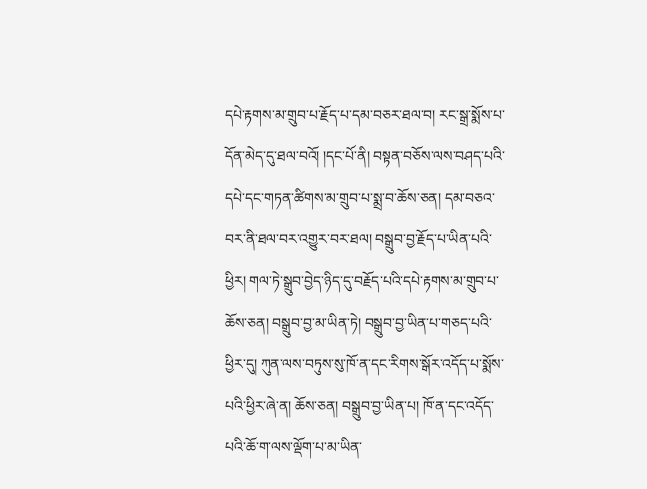དཔེ་རྟགས་མ་གྲུབ་པ་རྗོད་པ་དམ་བཅར་ཐལ་བ། རང་སྒྲ་སྨོས་པ་དོན་མེད་དུ་ཐལ་བའོ། །དང་པོ་ནི། བསྟན་བཅོས་ལས་བཤད་པའི་དཔེ་དང་གཏན་ཚིགས་མ་གྲུབ་པ་སྨྲ་བ་ཆོས་ཅན། དམ་བཅའ་བར་ནི་ཐལ་བར་འགྱུར་བར་ཐལ། བསྒྲུབ་བྱ་རྗོད་པ་ཡིན་པའི་ཕྱིར། གལ་ཏེ་སྒྲུབ་བྱེད་ཉིད་དུ་བརྗོད་པའི་དཔེ་རྟགས་མ་གྲུབ་པ་ཆོས་ཅན། བསྒྲུབ་བྱ་མ་ཡིན་ཏེ། བསྒྲུབ་བྱ་ཡིན་པ་གཅད་པའི་ཕྱིར་དུ། ཀུན་ལས་བཏུས་སུ་ཁོ་ན་དང་རིགས་སྒོར་འདོད་པ་སྨོས་པའི་ཕྱིར་ཞེ་ན། ཆོས་ཅན། བསྒྲུབ་བྱ་ཡིན་པ། ཁོ་ན་དང་འདོད་པའི་ཆོ་ག་ལས་ལྡོག་པ་མ་ཡིན་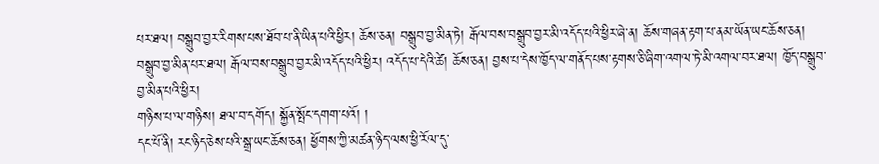པར་ཐལ། བསྒྲུབ་བྱར་རིགས་པས་ཐོབ་པ་ནི་ཡིན་པའི་ཕྱིར། ཆོས་ཅན། བསྒྲུབ་བྱ་མིན་ཏེ། རྒོལ་བས་བསྒྲུབ་བྱར་མི་འདོད་པའི་ཕྱིར་ཞེ་ན། ཆོས་གཞན་རྟག་པ་ནམ་ཡོན་ཡང་ཆོས་ཅན། བསྒྲུབ་བྱ་མིན་པར་ཐལ། རྒོལ་བས་བསྒྲུབ་བྱར་མི་འདོད་པའི་ཕྱིར། འདོད་པ་དེའི་ཚེ། ཆོས་ཅན། བྱས་པ་དེས་ཁྱོད་ལ་གནོད་པས་རྟགས་ཅི་ཞིག་འགལ་ཏེ་མི་འགལ་བར་ཐལ། ཁྱོད་བསྒྲུབ་བྱ་མིན་པའི་ཕྱིར།
གཉིས་པ་ལ་གཉིས། ཐལ་བ་དགོད། སྐྱོན་སྤོང་དགག་པའོ། །
དང་པོ་ནི། རང་ཉིད་ཅེས་པའི་སྒྲ་ཡང་ཆོས་ཅན། ཕྱོགས་ཀྱི་མཚན་ཉིད་ལས་ཕྱི་རོལ་དུ་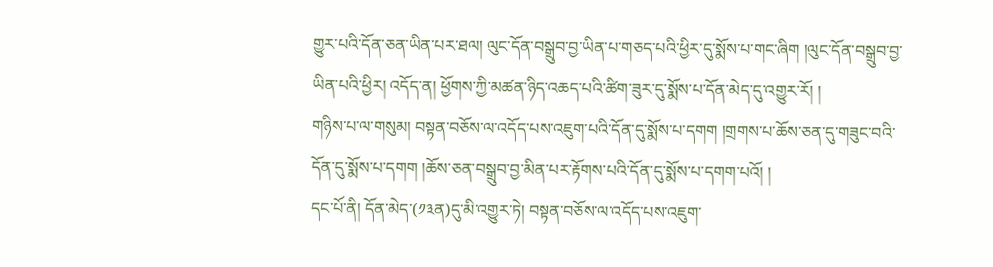གྱུར་པའི་དོན་ཅན་ཡིན་པར་ཐལ། ལུང་དོན་བསྒྲུབ་བྱ་ཡིན་པ་གཅད་པའི་ཕྱིར་དུ་སྨོས་པ་གང་ཞིག །ལུང་དོན་བསྒྲུབ་བྱ་ཡིན་པའི་ཕྱིར། འདོད་ན། ཕྱོགས་ཀྱི་མཚན་ཉིད་འཆད་པའི་ཚིག་ཟུར་དུ་སྨོས་པ་དོན་མེད་དུ་འགྱུར་རོ། །
གཉིས་པ་ལ་གསུམ། བསྟན་བཅོས་ལ་འདོད་པས་འཇུག་པའི་དོན་དུ་སྨོས་པ་དགག །གྲགས་པ་ཆོས་ཅན་དུ་གཟུང་བའི་དོན་དུ་སྨོས་པ་དགག །ཆོས་ཅན་བསྒྲུབ་བྱ་མིན་པར་རྟོགས་པའི་དོན་དུ་སྨོས་པ་དགག་པའོ། །
དང་པོ་ནི། དོན་མེད་(༡༣ན)དུ་མི་འགྱུར་ཏེ། བསྟན་བཅོས་ལ་འདོད་པས་འཇུག་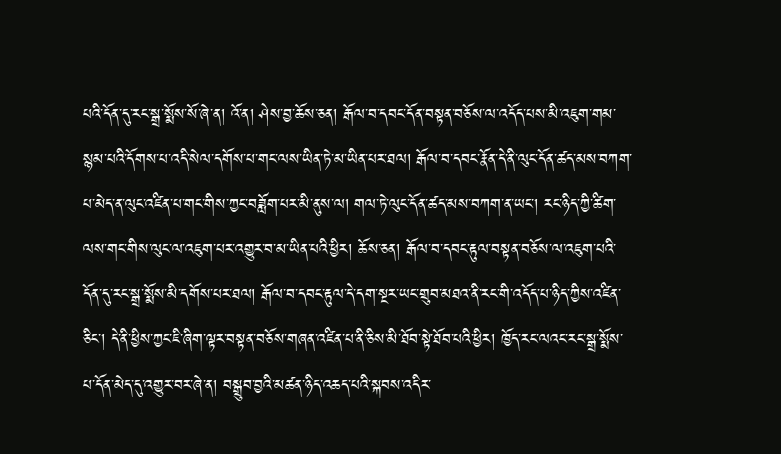པའི་དོན་དུ་རང་སྒྲ་སྨོས་སོ་ཞེ་ན། འོ་ན། ཤེས་བྱ་ཆོས་ཅན། རྒོལ་བ་དབང་དོན་བསྟན་བཅོས་ལ་འདོད་པས་མི་འཇུག་གམ་སྙམ་པའི་དོགས་པ་འདི་སེལ་དགོས་པ་གང་ལས་ཡིན་ཏེ་མ་ཡིན་པར་ཐལ། རྒོལ་བ་དབང་རྣོན་དེ་ནི་ལུང་དོན་ཚད་མས་བཀག་པ་མེད་ན་ལུང་འཛིན་པ་གང་གིས་ཀྱང་བཟློག་པར་མི་ནུས་ལ། གལ་ཏེ་ལུང་དོན་ཚད་མས་བཀག་ན་ཡང་། རང་ཉིད་ཀྱི་ཚིག་ལས་གང་གིས་ལུང་ལ་འཇུག་པར་འགྱུར་བ་མ་ཡིན་པའི་ཕྱིར། ཆོས་ཅན། རྒོལ་བ་དབང་རྟུལ་བསྟན་བཅོས་ལ་འཇུག་པའི་དོན་དུ་རང་སྒྲ་སྨོས་མི་དགོས་པར་ཐལ། རྒོལ་བ་དབང་རྟུལ་དེ་དག་སྔར་ཡང་གྲུབ་མཐའ་ནི་རང་གི་འདོད་པ་ཉིད་ཀྱིས་འཛིན་ཅིང་། དེ་ནི་ཕྱིས་ཀྱང་ཇི་ཞིག་ལྟར་བསྟན་བཅོས་གཞན་འཛིན་པ་ནི་ཅིས་མི་ཐོབ་སྟེ་ཐོབ་པའི་ཕྱིར། ཁྱོད་རང་ལའང་རང་སྒྲ་སྨོས་པ་དོན་མེད་དུ་འགྱུར་བར་ཞེ་ན། བསྒྲུབ་བྱའི་མཚན་ཉིད་འཆད་པའི་སྐབས་འདིར་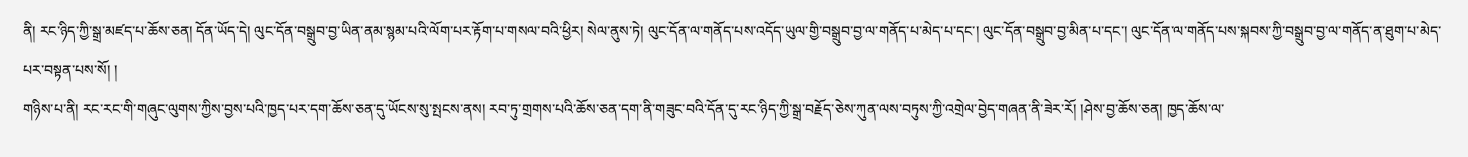ནི། རང་ཉིད་ཀྱི་སྒྲ་མཛད་པ་ཆོས་ཅན། དོན་ཡོད་དེ། ལུང་དོན་བསྒྲུབ་བྱ་ཡིན་ནམ་སྙམ་པའི་ལོག་པར་རྟོག་པ་གསལ་བའི་ཕྱིར། སེལ་ནུས་ཏེ། ལུང་དོན་ལ་གནོད་པས་འདོད་ཡུལ་གྱི་བསྒྲུབ་བྱ་ལ་གནོད་པ་མེད་པ་དང་། ལུང་དོན་བསྒྲུབ་བྱ་མིན་པ་དང་། ལུང་དོན་ལ་གནོད་པས་སྐབས་ཀྱི་བསྒྲུབ་བྱ་ལ་གནོད་ན་ཐུག་པ་མེད་པར་བསྟན་པས་སོ། །
གཉིས་པ་ནི། རང་རང་གི་གཞུང་ལུགས་ཀྱིས་བྱས་པའི་ཁྱད་པར་དག་ཆོས་ཅན་དུ་ཡོངས་སུ་སྤངས་ནས། རབ་ཏུ་གྲགས་པའི་ཆོས་ཅན་དག་ནི་གཟུང་བའི་དོན་དུ་རང་ཉིད་ཀྱི་སྒྲ་བརྗོད་ཅེས་ཀུན་ལས་བཏུས་ཀྱི་འགྲེལ་བྱེད་གཞན་ནི་ཟེར་རོ། །ཤེས་བྱ་ཆོས་ཅན། ཁྱད་ཆོས་ལ་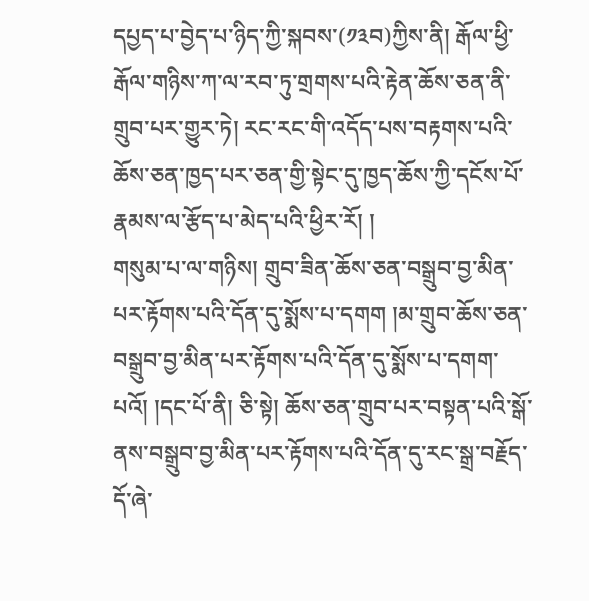དཔྱད་པ་བྱེད་པ་ཉིད་ཀྱི་སྐབས་(༡༣བ)ཀྱིས་ནི། རྒོལ་ཕྱི་རྒོལ་གཉིས་ཀ་ལ་རབ་ཏུ་གྲགས་པའི་རྟེན་ཆོས་ཅན་ནི་གྲུབ་པར་གྱུར་ཏེ། རང་རང་གི་འདོད་པས་བརྟགས་པའི་ཆོས་ཅན་ཁྱད་པར་ཅན་གྱི་སྟེང་དུ་ཁྱད་ཆོས་ཀྱི་དངོས་པོ་རྣམས་ལ་རྩོད་པ་མེད་པའི་ཕྱིར་རོ། །
གསུམ་པ་ལ་གཉིས། གྲུབ་ཟིན་ཆོས་ཅན་བསྒྲུབ་བྱ་མིན་པར་རྟོགས་པའི་དོན་དུ་སྨོས་པ་དགག །མ་གྲུབ་ཆོས་ཅན་བསྒྲུབ་བྱ་མིན་པར་རྟོགས་པའི་དོན་དུ་སྨོས་པ་དགག་པའོ། །དང་པོ་ནི། ཅི་སྟེ། ཆོས་ཅན་གྲུབ་པར་བསྟན་པའི་སྒོ་ནས་བསྒྲུབ་བྱ་མིན་པར་རྟོགས་པའི་དོན་དུ་རང་སྒྲ་བརྗོད་དོ་ཞེ་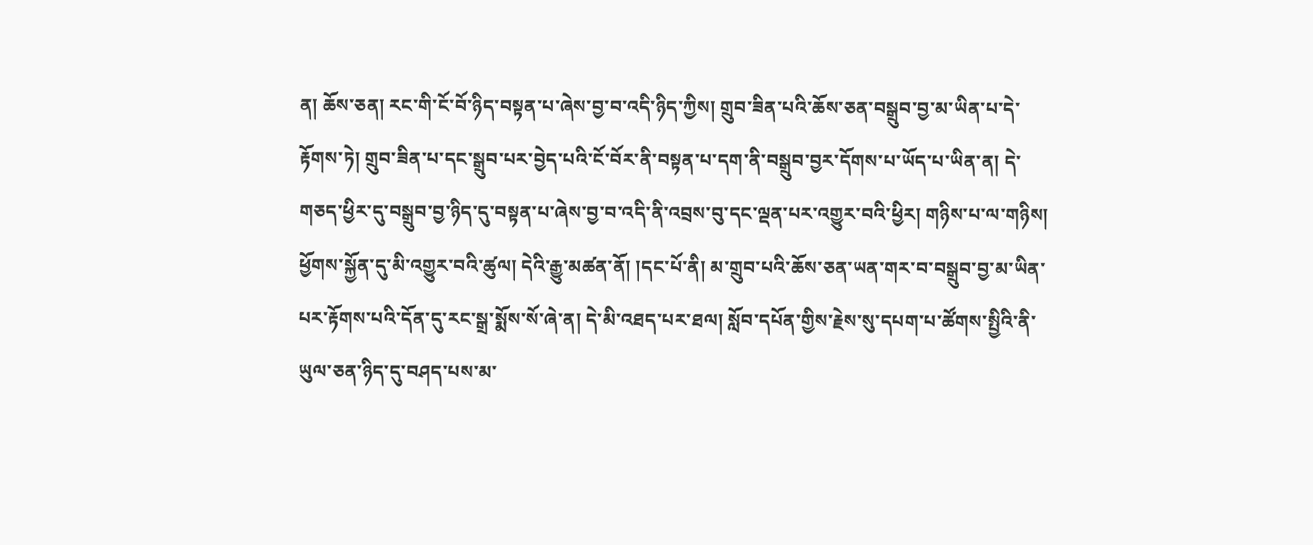ན། ཆོས་ཅན། རང་གི་ངོ་བོ་ཉིད་བསྟན་པ་ཞེས་བྱ་བ་འདི་ཉིད་ཀྱིས། གྲུབ་ཟིན་པའི་ཆོས་ཅན་བསྒྲུབ་བྱ་མ་ཡིན་པ་དེ་རྟོགས་ཏེ། གྲུབ་ཟིན་པ་དང་སྒྲུབ་པར་བྱེད་པའི་ངོ་བོར་ནི་བསྟན་པ་དག་ནི་བསྒྲུབ་བྱར་དོགས་པ་ཡོད་པ་ཡིན་ན། དེ་གཅད་ཕྱིར་དུ་བསྒྲུབ་བྱ་ཉིད་དུ་བསྟན་པ་ཞེས་བྱ་བ་འདི་ནི་འབྲས་བུ་དང་ལྡན་པར་འགྱུར་བའི་ཕྱིར། གཉིས་པ་ལ་གཉིས། ཕྱོགས་སྐྱོན་དུ་མི་འགྱུར་བའི་ཚུལ། དེའི་རྒྱུ་མཚན་ནོ། །དང་པོ་ནི། མ་གྲུབ་པའི་ཆོས་ཅན་ཡན་གར་བ་བསྒྲུབ་བྱ་མ་ཡིན་པར་རྟོགས་པའི་དོན་དུ་རང་སྒྲ་སྨོས་སོ་ཞེ་ན། དེ་མི་འཐད་པར་ཐལ། སློབ་དཔོན་གྱིས་རྗེས་སུ་དཔག་པ་ཚོགས་སྤྱིའི་ནི་ཡུལ་ཅན་ཉིད་དུ་བཤད་པས་མ་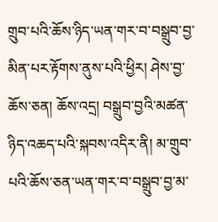གྲུབ་པའི་ཆོས་ཉིད་ཡན་གར་བ་བསྒྲུབ་བྱ་མིན་པར་རྟོགས་ནུས་པའི་ཕྱིར། ཤེས་བྱ་ཆོས་ཅན། ཆོས་འདྲ། བསྒྲུབ་བྱའི་མཚན་ཉིད་འཆད་པའི་སྐབས་འདིར་ནི། མ་གྲུབ་པའི་ཆོས་ཅན་ཡན་གར་བ་བསྒྲུབ་བྱ་མ་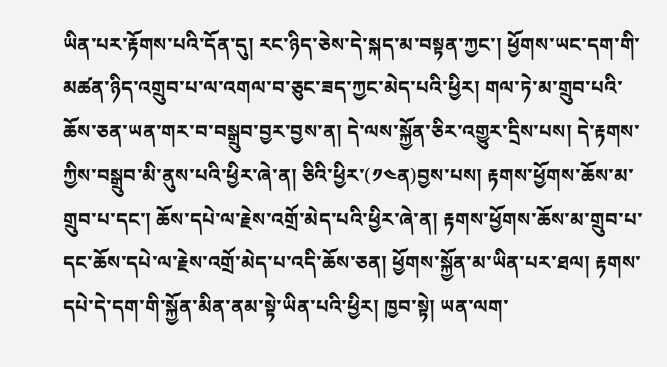ཡིན་པར་རྟོགས་པའི་དོན་དུ། རང་ཉིད་ཅེས་དེ་སྐད་མ་བསྟན་ཀྱང་། ཕྱོགས་ཡང་དག་གི་མཚན་ཉིད་འགྲུབ་པ་ལ་འགལ་བ་ཅུང་ཟད་ཀྱང་མེད་པའི་ཕྱིར། གལ་ཏེ་མ་གྲུབ་པའི་ཆོས་ཅན་ཡན་གར་བ་བསྒྲུབ་བྱར་བྱས་ན། དེ་ལས་སྐྱོན་ཅིར་འགྱུར་དྲིས་པས། དེ་རྟགས་ཀྱིས་བསྒྲུབ་མི་ནུས་པའི་ཕྱིར་ཞེ་ན། ཅིའི་ཕྱིར་(༡༤ན)བྱས་པས། རྟགས་ཕྱོགས་ཆོས་མ་གྲུབ་པ་དང་། ཆོས་དཔེ་ལ་རྗེས་འགྲོ་མེད་པའི་ཕྱིར་ཞེ་ན། རྟགས་ཕྱོགས་ཆོས་མ་གྲུབ་པ་དང་ཆོས་དཔེ་ལ་རྗེས་འགྲོ་མེད་པ་འདི་ཆོས་ཅན། ཕྱོགས་སྐྱོན་མ་ཡིན་པར་ཐལ། རྟགས་དཔེ་དེ་དག་གི་སྐྱོན་མིན་ནམ་སྟེ་ཡིན་པའི་ཕྱིར། ཁྱབ་སྟེ། ཡན་ལག་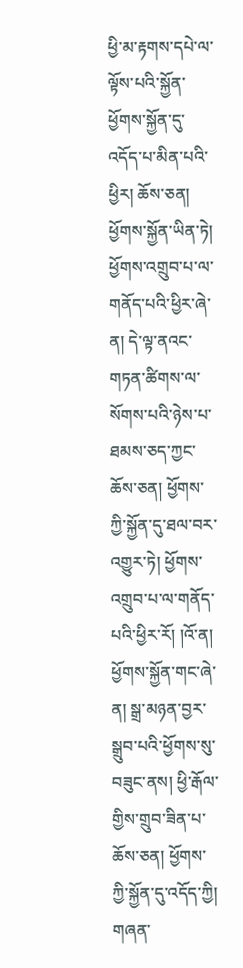ཕྱི་མ་རྟགས་དཔེ་ལ་ལྟོས་པའི་སྐྱོན་ཕྱོགས་སྐྱོན་དུ་འདོད་པ་མིན་པའི་ཕྱིར། ཆོས་ཅན། ཕྱོགས་སྐྱོན་ཡིན་ཏེ། ཕྱོགས་འགྲུབ་པ་ལ་གནོད་པའི་ཕྱིར་ཞེ་ན། དེ་ལྟ་ནའང་གཏན་ཚིགས་ལ་སོགས་པའི་ཉེས་པ་ཐམས་ཅད་ཀྱང་ཆོས་ཅན། ཕྱོགས་ཀྱི་སྐྱོན་དུ་ཐལ་བར་འགྱུར་ཏེ། ཕྱོགས་འགྲུབ་པ་ལ་གནོད་པའི་ཕྱིར་རོ། །འོ་ན། ཕྱོགས་སྐྱོན་གང་ཞེ་ན། སྒྲ་མཉན་བྱར་སྒྲུབ་པའི་ཕྱོགས་སུ་བཟུང་ནས། ཕྱི་རྒོལ་གྱིས་གྲུབ་ཟིན་པ་ཆོས་ཅན། ཕྱོགས་ཀྱི་སྐྱོན་དུ་འདོད་ཀྱི། གཞན་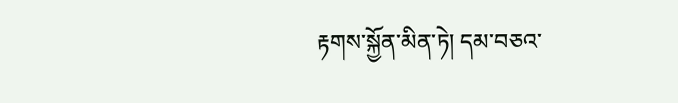རྟགས་སྐྱོན་མིན་ཏེ། དམ་བཅའ་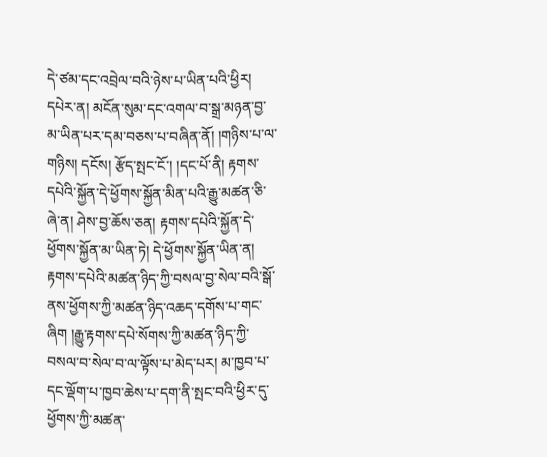དེ་ཙམ་དང་འབྲེལ་བའི་ཉེས་པ་ཡིན་པའི་ཕྱིར། དཔེར་ན། མངོན་སུམ་དང་འགལ་བ་སྒྲ་མཉན་བྱ་མ་ཡིན་པར་དམ་བཅས་པ་བཞིན་ནོ། །གཉིས་པ་ལ་གཉིས། དངོས། རྩོད་སྤང་ངོ་། །དང་པོ་ནི། རྟགས་དཔེའི་སྐྱོན་དེ་ཕྱོགས་སྐྱོན་མིན་པའི་རྒྱུ་མཚན་ཅི་ཞེ་ན། ཤེས་བྱ་ཆོས་ཅན། རྟགས་དཔེའི་སྐྱོན་དེ་ཕྱོགས་སྐྱོན་མ་ཡིན་ཏེ། དེ་ཕྱོགས་སྐྱོན་ཡིན་ན། རྟགས་དཔེའི་མཚན་ཉིད་ཀྱི་བསལ་བྱ་སེལ་བའི་སྒོ་ནས་ཕྱོགས་ཀྱི་མཚན་ཉིད་འཆད་དགོས་པ་གང་ཞིག །རྒྱུ་རྟགས་དཔེ་སོགས་ཀྱི་མཚན་ཉིད་ཀྱི་བསལ་བ་སེལ་བ་ལ་ལྟོས་པ་མེད་པར། མ་ཁྱབ་པ་དང་ལྡོག་པ་ཁྱབ་ཆེས་པ་དག་ནི་སྤང་བའི་ཕྱིར་དུ་ཕྱོགས་ཀྱི་མཚན་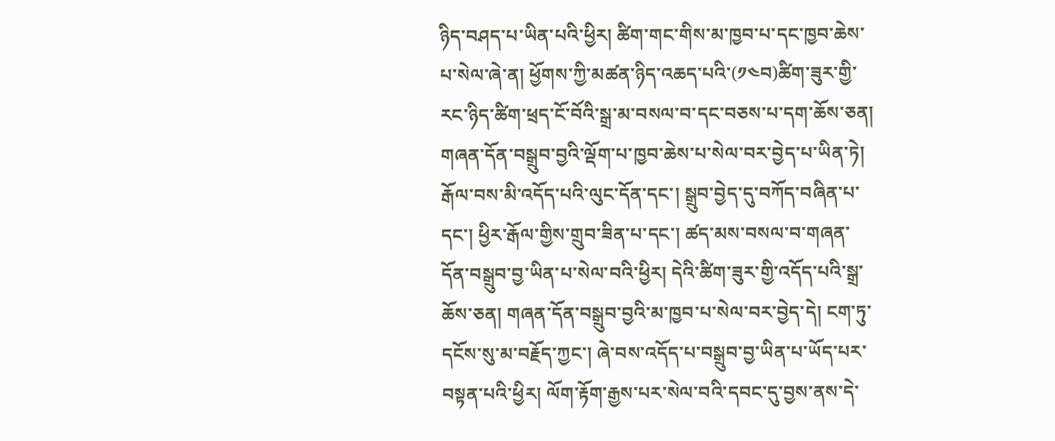ཉིད་བཤད་པ་ཡིན་པའི་ཕྱིར། ཚིག་གང་གིས་མ་ཁྱབ་པ་དང་ཁྱབ་ཆེས་པ་སེལ་ཞེ་ན། ཕྱོགས་ཀྱི་མཚན་ཉིད་འཆད་པའི་(༡༤བ)ཚིག་ཟུར་གྱི་རང་ཉིད་ཚིག་ཕྲད་ངོ་བོའི་སྒྲ་མ་བསལ་བ་དང་བཅས་པ་དག་ཆོས་ཅན། གཞན་དོན་བསྒྲུབ་བྱའི་ལྡོག་པ་ཁྱབ་ཆེས་པ་སེལ་བར་བྱེད་པ་ཡིན་ཏེ། རྒོལ་བས་མི་འདོད་པའི་ལུང་དོན་དང་། སྒྲུབ་བྱེད་དུ་བཀོད་བཞིན་པ་དང་། ཕྱིར་རྒོལ་གྱིས་གྲུབ་ཟིན་པ་དང་། ཚད་མས་བསལ་བ་གཞན་དོན་བསྒྲུབ་བྱ་ཡིན་པ་སེལ་བའི་ཕྱིར། དེའི་ཚིག་ཟུར་གྱི་འདོད་པའི་སྒྲ་ཆོས་ཅན། གཞན་དོན་བསྒྲུབ་བྱའི་མ་ཁྱབ་པ་སེལ་བར་བྱེད་དེ། ངག་ཏུ་དངོས་སུ་མ་བརྗོད་ཀྱང་། ཞེ་བས་འདོད་པ་བསྒྲུབ་བྱ་ཡིན་པ་ཡོད་པར་བསྟན་པའི་ཕྱིར། ལོག་རྟོག་རྒྱས་པར་སེལ་བའི་དབང་དུ་བྱས་ནས་དེ་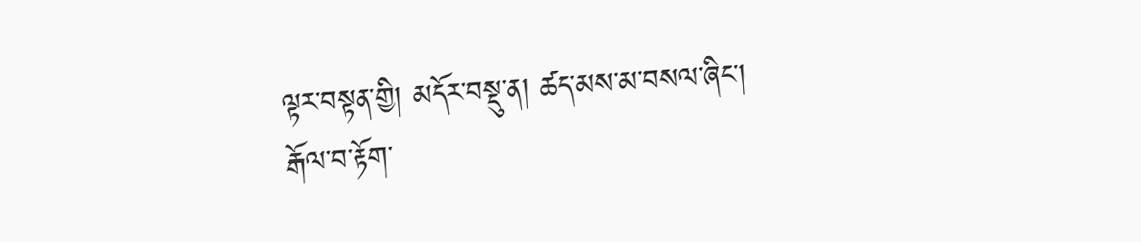ལྟར་བསྟན་གྱི། མདོར་བསྡུ་ན། ཚད་མས་མ་བསལ་ཞིང་། རྒོལ་བ་རྟོག་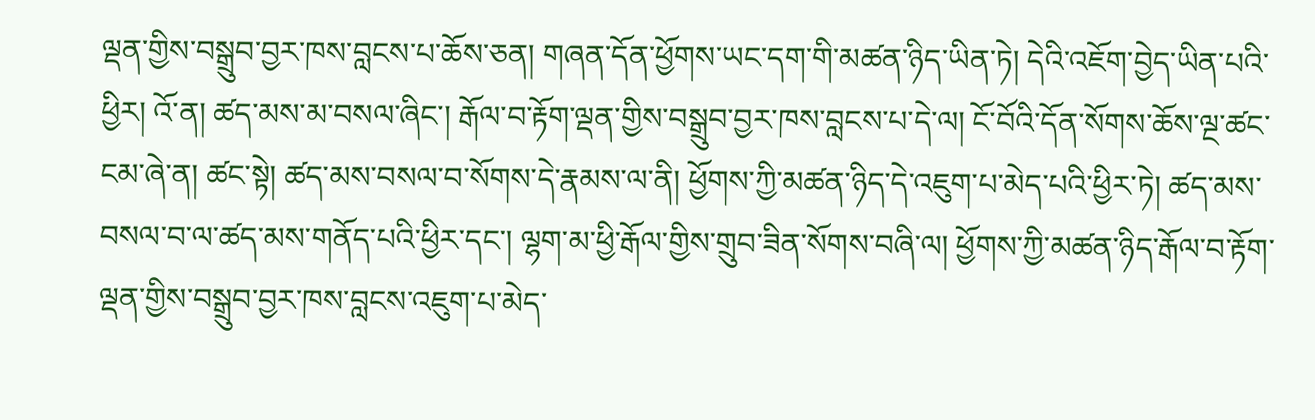ལྡན་གྱིས་བསྒྲུབ་བྱར་ཁས་བླངས་པ་ཆོས་ཅན། གཞན་དོན་ཕྱོགས་ཡང་དག་གི་མཚན་ཉིད་ཡིན་ཏེ། དེའི་འཇོག་བྱེད་ཡིན་པའི་ཕྱིར། འོ་ན། ཚད་མས་མ་བསལ་ཞིང་། རྒོལ་བ་རྟོག་ལྡན་གྱིས་བསྒྲུབ་བྱར་ཁས་བླངས་པ་དེ་ལ། ངོ་བོའི་དོན་སོགས་ཆོས་ལྔ་ཚང་ངམ་ཞེ་ན། ཚང་སྟེ། ཚད་མས་བསལ་བ་སོགས་དེ་རྣམས་ལ་ནི། ཕྱོགས་ཀྱི་མཚན་ཉིད་དེ་འཇུག་པ་མེད་པའི་ཕྱིར་ཏེ། ཚད་མས་བསལ་བ་ལ་ཚད་མས་གནོད་པའི་ཕྱིར་དང་། ལྷག་མ་ཕྱི་རྒོལ་གྱིས་གྲུབ་ཟིན་སོགས་བཞི་ལ། ཕྱོགས་ཀྱི་མཚན་ཉིད་རྒོལ་བ་རྟོག་ལྡན་གྱིས་བསྒྲུབ་བྱར་ཁས་བླངས་འཇུག་པ་མེད་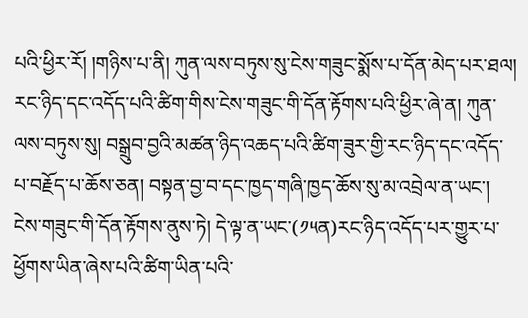པའི་ཕྱིར་རོ། །གཉིས་པ་ནི། ཀུན་ལས་བཏུས་སུ་ངེས་གཟུང་སྨོས་པ་དོན་མེད་པར་ཐལ། རང་ཉིད་དང་འདོད་པའི་ཚིག་གིས་ངེས་གཟུང་གི་དོན་རྟོགས་པའི་ཕྱིར་ཞེ་ན། ཀུན་ལས་བཏུས་སུ། བསྒྲུབ་བྱའི་མཚན་ཉིད་འཆད་པའི་ཚིག་ཟུར་གྱི་རང་ཉིད་དང་འདོད་པ་བརྗོད་པ་ཆོས་ཅན། བསྟན་བྱ་བ་དང་ཁྱད་གཞི་ཁྱད་ཆོས་སུ་མ་འབྲེལ་ན་ཡང་། ངེས་གཟུང་གི་དོན་རྟོགས་ནུས་ཏེ། དེ་ལྟ་ན་ཡང་(༡༥ན)རང་ཉིད་འདོད་པར་གྱུར་པ་ཕྱོགས་ཡིན་ཞེས་པའི་ཚིག་ཡིན་པའི་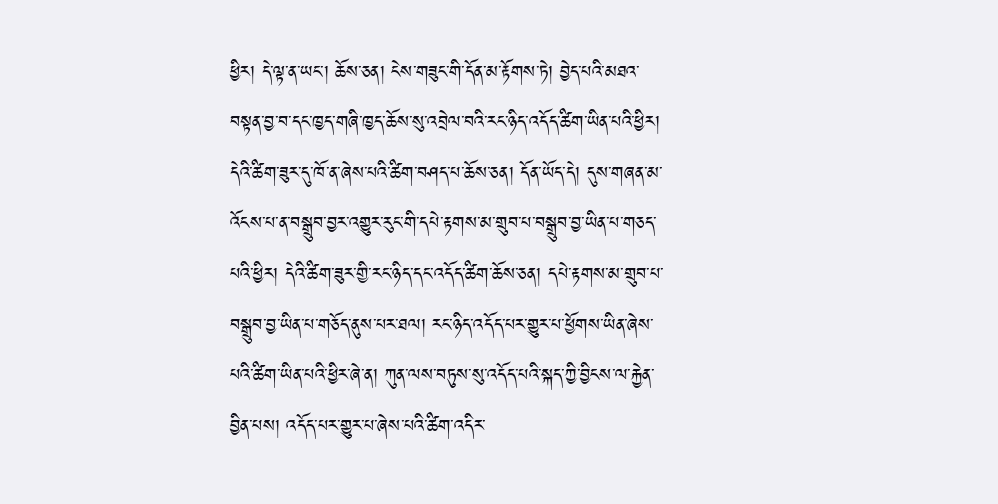ཕྱིར། དེ་ལྟ་ན་ཡང་། ཆོས་ཅན། ངེས་གཟུང་གི་དོན་མ་རྟོགས་ཏེ། བྱེད་པའི་མཐའ་བསྟན་བྱ་བ་དང་ཁྱད་གཞི་ཁྱད་ཆོས་སུ་འབྲེལ་བའི་རང་ཉིད་འདོད་ཚིག་ཡིན་པའི་ཕྱིར། དེའི་ཚིག་ཟུར་དུ་ཁོ་ན་ཞེས་པའི་ཚིག་བཤད་པ་ཆོས་ཅན། དོན་ཡོད་དེ། དུས་གཞན་མ་འོངས་པ་ན་བསྒྲུབ་བྱར་འགྱུར་རུང་གི་དཔེ་རྟགས་མ་གྲུབ་པ་བསྒྲུབ་བྱ་ཡིན་པ་གཅད་པའི་ཕྱིར། དེའི་ཚིག་ཟུར་གྱི་རང་ཉིད་དང་འདོད་ཚིག་ཆོས་ཅན། དཔེ་རྟགས་མ་གྲུབ་པ་བསྒྲུབ་བྱ་ཡིན་པ་གཅོད་ནུས་པར་ཐལ། རང་ཉིད་འདོད་པར་གྱུར་པ་ཕྱོགས་ཡིན་ཞེས་པའི་ཚིག་ཡིན་པའི་ཕྱིར་ཞེ་ན། ཀུན་ལས་བཏུས་སུ་འདོད་པའི་སྐད་ཀྱི་བྱིངས་ལ་རྐྱེན་བྱིན་པས། འདོད་པར་གྱུར་པ་ཞེས་པའི་ཚིག་འདིར་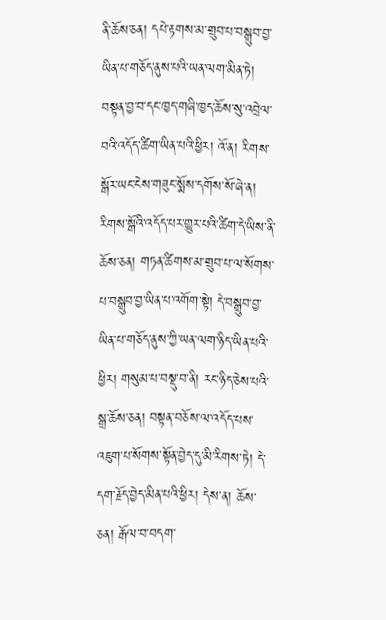ནི་ཆོས་ཅན། དཔེ་རྟགས་མ་གྲུབ་པ་བསྒྲུབ་བྱ་ཡིན་པ་གཅོད་ནུས་པའི་ཡན་ལག་མིན་ཏེ། བསྟན་བྱ་བ་དང་ཁྱད་གཞི་ཁྱད་ཆོས་སུ་འབྲེལ་བའི་འདོད་ཚིག་ཡིན་པའི་ཕྱིར། འོ་ན། རིགས་སྒོར་ཡང་ངེས་གཟུང་སྨོས་དགོས་སོ་ཞེ་ན། རིགས་སྒོའི་འདོད་པར་གྱུར་པའི་ཚིག་དེ་ཡིས་ནི་ཆོས་ཅན། གཏན་ཚིགས་མ་གྲུབ་པ་ལ་སོགས་པ་བསྒྲུབ་བྱ་ཡིན་པ་འགོག་སྟེ། དེ་བསྒྲུབ་བྱ་ཡིན་པ་གཅོད་ནུས་ཀྱི་ཡན་ལག་ཉིད་ཡིན་པའི་ཕྱིར། གསུམ་པ་བསྡུ་བ་ནི། རང་ཉིད་ཅེས་པའི་སྒྲ་ཆོས་ཅན། བསྟན་བཅོས་ལ་འདོད་པས་འཇུག་པ་སོགས་སྟོན་བྱེད་དུ་མི་རིགས་ཏེ། དེ་དག་རྗོད་བྱེད་མིན་པའི་ཕྱིར། དེས་ན། ཆོས་ཅན། རྒོལ་བ་བདག་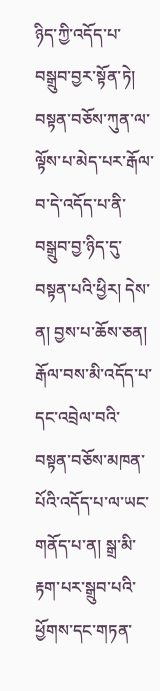ཉིད་ཀྱི་འདོད་པ་བསྒྲུབ་བྱར་སྟོན་ཏེ། བསྟན་བཅོས་ཀུན་ལ་ལྟོས་པ་མེད་པར་རྒོལ་བ་དེ་འདོད་པ་ནི་བསྒྲུབ་བྱ་ཉིད་དུ་བསྟན་པའི་ཕྱིར། དེས་ན། བྱས་པ་ཆོས་ཅན། རྒོལ་བས་མི་འདོད་པ་དང་འབྲེལ་བའི་བསྟན་བཅོས་མཁན་པོའི་འདོད་པ་ལ་ཡང་གནོད་པ་ན། སྒྲ་མི་རྟག་པར་སྒྲུབ་པའི་ཕྱོགས་དང་གཏན་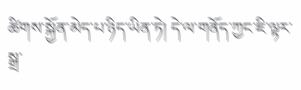ཚིགས་སྐྱོན་མེད་པ་ཉིད་ཡིན་ཏེ། དེ་ལ་གནོད་ཀྱང་ཇི་ལྟར་སྒྲ་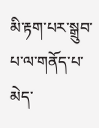མི་རྟག་པར་སྒྲུབ་པ་ལ་གནོད་པ་མེད་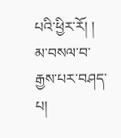པའི་ཕྱིར་རོ། །
མ་བསལ་བ་རྒྱས་པར་བཤད་པ།